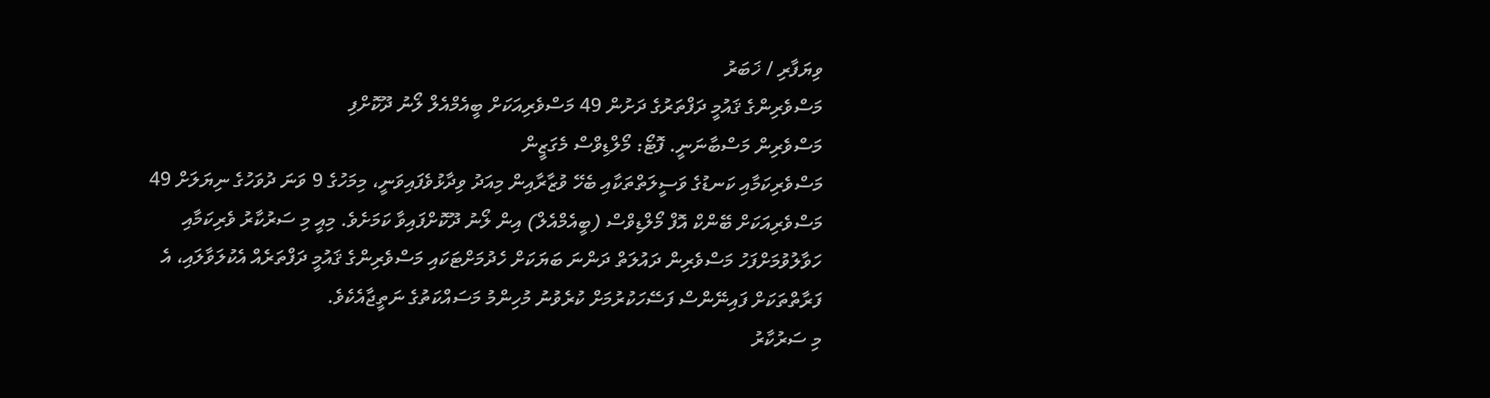ވިޔަފާރި / ޚަބަރު
މަސްވެރިންގެ ޤައުމީ ދަފްތަރުގެ ދަށުން 49 މަސްވެރިއަކަށް ބީއެމްއެލް ލޯނު ދޫކޮށްފި
މަސްވެރިން މަސްބާނަނީ. ފޮޓޯ: މޯލްޑިވްސް މެގަޒީން
މަސްވެރިކަމާއި ކަނޑުގެ ވަސީލަތްތަކާއި ބެހޭ ވުޒާރާއިން މިއަދު ވިދާޅުވެފައިވަނީ، މިމަހުގެ 9 ވަނަ ދުވަހުގެ ނިޔަލަށް 49 މަސްވެރިއަކަށް ބޭންކް އޮފް މޯލްޑިވްސް (ބީއެމްއެލް) އިން ލޯނު ދޫކޮށްފައިވާ ކަމަށެވެ. މިއީ މި ސަރުކާރު ވެރިކަމާއި ހަވާލުވުމަށްފަހު މަސްވެރިން ދައުލަތް ދަންނަ ބަޔަކަށް ހެދުމަށްޓަކައި މަސްވެރިންގެ ޤައުމީ ދަފްތަރެއް އެކުލަވާލައި، އެ ފަރާތްތަކަށް ފައިނޭންސް ފަސޭހަކުރުމަށް ކުރެވުނު މުހިންމު މަސައްކަތުގެ ނަތީޖާއެކެވެ.
މި ސަރުކާރު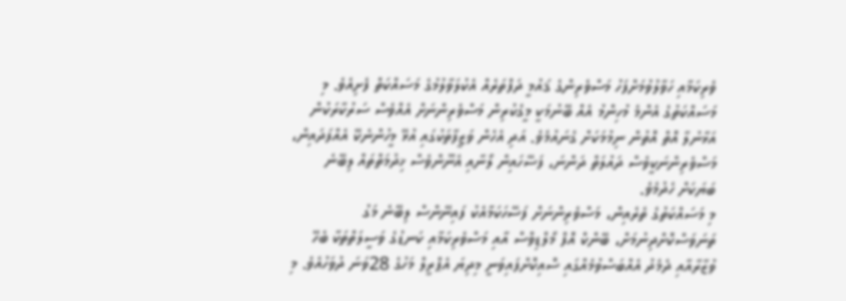ވެރިކަމާއި ހަވާލުވުމަށްފަހު މަސްވެރިންގެ ޤައުމީ ދަފްތަރެއް އެކުލަވާލުމުގެ މަސައްކަތް ފެށިއެވެ. މި މަސައްކަތުގެ އެންމެ މުހިންމު އެއް ބޭނުމަކީ މީގެކުރިން މަސްވެރިންނަށް އެއްވެސް ސަރުކާރަކުން އަޅާނުލާ އޮތް އޮތުން ނިމުމަކަށް ގެނައުމެވެ. އަދި އެހެން ވަޒީފާތަކުގައި އުޅޭ މީހުންނެކޭ އެއްފަދައިން، މަސްވެރިންނަކީވެސް ދައުލަތް ދަންނަ، ފަސޭހައިން ލޯނާއި އެނޫންވެސް ޚިދުމަތްތައް ލިބޭނެ ބަޔަކަށް ހެދުމެވެ.
މި މަސައްކަތުގެ ތެރެއިން، މަސްވެރިންނަށް ފަސޭހަކަމާއެކު ފައިނޭންސް ލިބޭނެ މަގު ތަނަވަސްކޮށްދިނުމަށް، ބޭންކް އޮފް މޯލްޑިވްސް އާއި މަސްވެރިކަމާއި ކަނޑުގެ ވަސީލަތްތަކާ ބެހޭ ވުޒާރާއާއި ދެމެދު އެއްބަސްވުމެއްގައި ސޮއިކޮށްފައިވަނީ މިދިޔަ އެޕްރީލް މަހުގެ 28ވަނަ ދުވަހުއެވެ. މި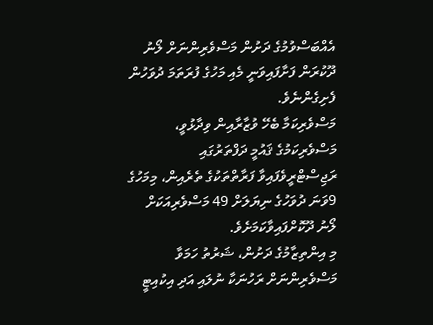އެއްބަސްވުމުގެ ދަށުން މަސްވެރިންނަށް ލޯނު ދޫކުރަން ފަށާފައިވަނީ މެއި މަހުގެ ފުރަތަމަ ދުވަހުން ފެށިގެންނެވެ.
މަސްވެރިކަމާ ބެހޭ ވުޒާރާއިން ވިދާޅުވީ، މަސްވެރިކަމުގެ ޤައުމީ ދަފްތަރުގައި ރަޖިސްޓްރީވެފައިވާ ފަރާތްތަކުގެ ތެރެއިން، މިމަހުގެ 9ވަނަ ދުވަހުގެ ނިޔަލަށް 49 މަސްވެރިއަކަށް ލޯނު ދޫކޮށްފައިވާކަމަށެވެ.
މި އިންތިޒާމުގެ ދަށުން، ޝަރުތު ހަމަވާ މަސްވެރިންނަށް ރަހުނަކާ ނުލައި އަދި އިކުއިޓީ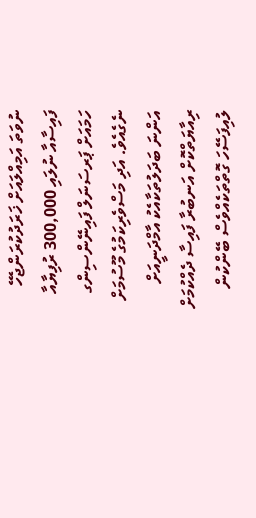ނުވަތަ އަމިއްލައަށް ޚަރަދުކުރަންޖެހޭ ފައިސާއާ ނުލައި 300,000 ރުފިޔާއާ ހަމައަށް ޕަރސަނަލް ފައިނޭންސިންގ ނެގެއެވެ. އަދި މަސްވެރިކަމުގެ މޫސުމަށް އަންނަ ބަދަލުތަކާއެކު އާމްދަނީއަށް ރިއާޔަތްކޮށް އަނބުރާ ފައިސާ ދެއްކުމަށް ލުއިފަސޭހަ ގޮތްތަކެއްވެސް ބޭންކުން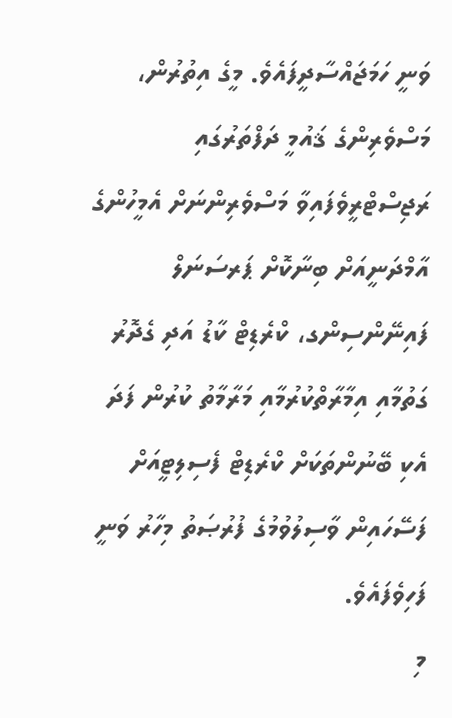ވަނީ ހަމަޖައްސާދީފައެވެ. މީގެ އިތުރުން، މަސްވެރިންގެ ޤައުމީ ދަފްތަރުގައި ރަޖިސްޓްރީވެފައިވާ މަސްވެރިންނަށް އެމީހުންގެ އާމްދަނީއަށް ބިނާކޮށް ޕަރސަނަލް ފައިނޭންސިންގ، ކްރެޑިޓް ކާޑު އަދި ގެދޮރު ގަތުމާއި އިމާރާތްކުރުމާއި މަރާމާތު ކުރުން ފަދަ އެކި ބޭނުންތަކަށް ކްރެޑިޓް ފެސިލިޓީއަށް ފަސޭހައިން ވާސިލުވުމުގެ ފުރުޞަތު މިހާރު ވަނީ ފަހިވެފައެވެ.
މި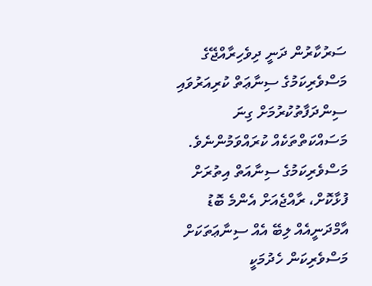ސަރުކާރުން ދަނީ ދިވެހިރާއްޖޭގެ މަސްވެރިކަމުގެ ސިނާޢަތް ކުރިއަރުވައި ސިންދަފާތުކުރުމަށް ގިނަ މަސައްކަތްތަކެއް ކުރައްވަމުންނެވެ. މަސްވެރިކަމުގެ ސިނާއަތް އިތުރަށް ފުޅާކޮށް، ރާއްޖެއަށް އެންމެ ބޮޑު އާމްދަނީއެއް ލިބޭ އެއް ސިނާޢަތަކަށް މަސްވެރިކަން ހެދުމަކީ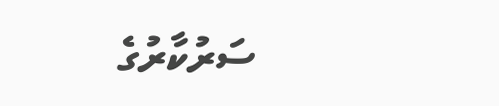ސަރުކާރުގެ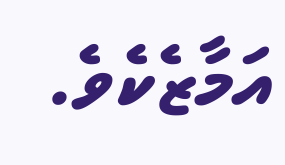އަމާޒެކެވެ.